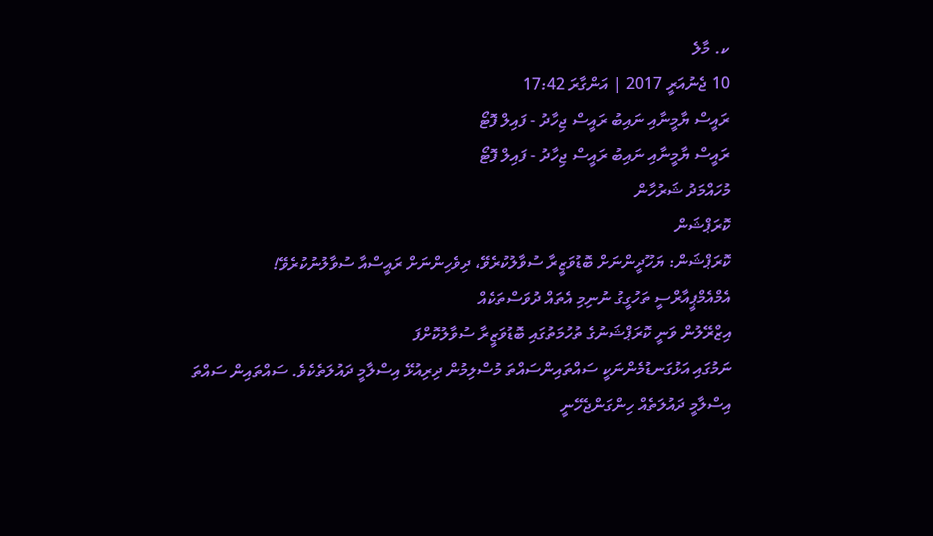ކ. މާލެ
10 ޖެނުއަރީ 2017 | އަންގާރަ 17:42
ރައީސް ޔާމީނާއި ނައިބު ރައީސް ޖިހާދު - ފައިލް ފޮޓޯ
ރައީސް ޔާމީނާއި ނައިބު ރައީސް ޖިހާދު - ފައިލް ފޮޓޯ
މުހައްމަދު ޝަރުހާން
ކޮރަޕްޝަން
ކޮރަޕްޝަން: ޔަހޫދީންނަށް ބޮޑުވަޒީރާ ސުވާލުކުރެވޭ، ދިވެހިންނަށް ރައީސްއާ ސުވާލުނުކުރެވޭ!
އެމްއެމްޕީއާރްސީ ތަހުގީގު ނުނިމި އެތައް ދުވަސްތަކެއް
އިޒްރޭލުން ވަނީ ކޮރަޕްޝަނުގެ ތުހުމަތުގައި ބޮޑުވަޒީރާ ސުވާލުކޮށްފަ
ނަމުގައި އަޅުގަނޑުމެންނަކީ ސައްތައިންސައްތަ މުސްލިމުން ދިރިއުޅޭ އިސްލާމީ ދައުލަތެކެވެ. ސައްތައިން ސައްތަ އިސްލާމީ ދައުލަތެއް ހިންގަންޖެހޭނީ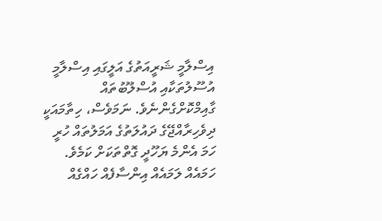އިސްލާމީ ޝަރީއަތުގެ އަލީގައި އިސްލާމީ އުސޫލުތަކާއި އުސްލޫބުތައް ގާއިމްކޮށްގެންނެވެ. ނަމަވެސް، ހިތާމައަކީ ދިވެހިރާއްޖޭގެ ދައުލަތުގެ އަމަލުތައް ހުރީ ހަމަ އެންމެ ޔަހޫދީ ގޮތްތަކަށް ކަމެވެ. ހަމައެއް ލަމައެއް އިންސާފެއް ހައްގެއް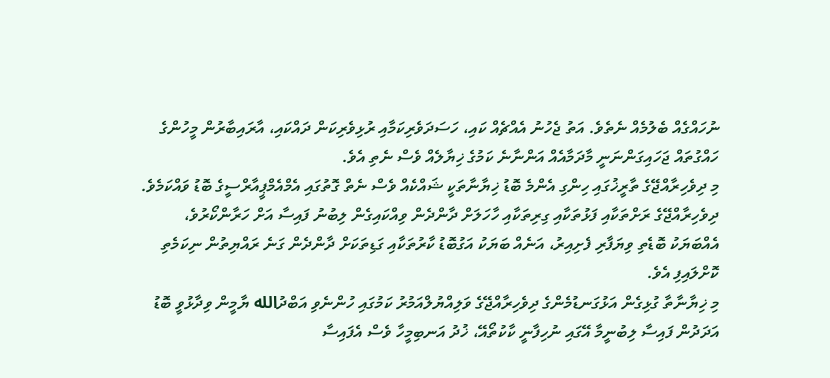ނުހައްގެއް ބެލުމެއް ނެތެވެ. އަތު ޖެހުނު އެއްޗެއް ކައި، ހަސަދަވެރިކަމާއި ރުޅިވެރިކަން ދައްކައި، އާރައިބާރުން މީހުންގެ ހައްގުތައް ޖަހައިގަންނަނީ މާދަމާއެއް އަންނާނެ ކަމުގެ ޚިޔާލެއް ވެސް ނެތި އެވެ.
މި ދިވެހިރާއްޖޭގެ ތާރީޚުގައި ހިންގި އެންމެ ބޮޑު ޚިޔާނާތަކީ ޝައްކެއް ވެސް ނެތް ގޮތުގައި އެމްއެމްޕީއާރްސީގެ ބޮޑު ވައްކަމެވެ. ދިވެހިރާއްޖޭގެ ރަށްތަކާއި ފަޅުތަކާއި ގިރިތަކާއި ހާހަލަށް ދާންދެން ވިއްކައިގެން ލިބުނު ފައިސާ އަށް ހަރާންކޯރުވެ، އެއްބަޔަކު ބޮޑެތި ވިޔަފާރި ފެށިއިރު، އަނެއް ބަޔަކު އަގުބޮޑު ކާރުތަކާއި ގަޑިތަކަށް ދާންދެން ގަނެ ރައްޔިތުން ނިކަމެތި ކޮށްލައިފި އެވެ.
މި ޚިޔާނާތާ ގުޅިގެން އަޅުގަނޑުމެންގެ ދިވެހިރާއްޖޭގެ ވަލިއްޔުލްއަމުރު ކަމުގައި ހުންނެވި އަބްދުالله ޔާމީން ވިދާޅުވީ ބޮޑު އަދަދުން ފައިސާ ލިބުނީމާ އޭގައި ނުހިފާނީ ކާކުތޯއޭ، ޚުދު އަނބިމީހާ ވެސް އެފައިސާ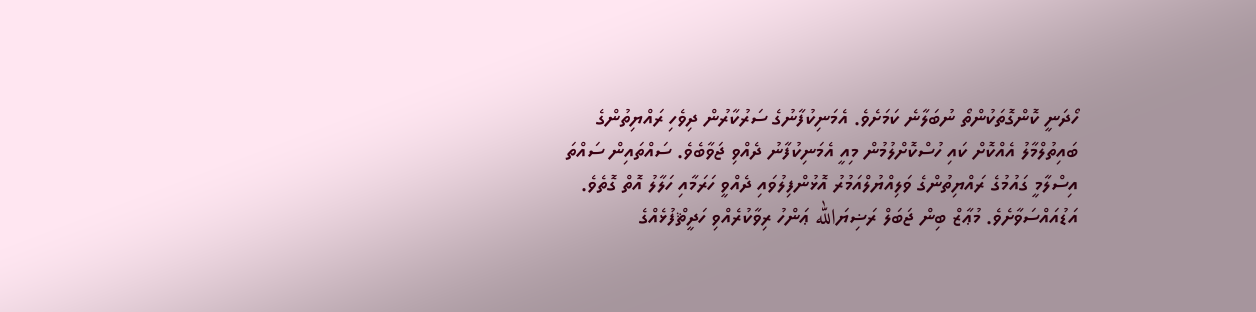ހޯދަނީ ކޮންގޮތަކުންތޯ ނުބަލާނެ ކަމަށެވެ. އެމަނިކުފާނުގެ ސަރުކާރުން ދިވެހި ރައްޔިތުންގެ ބައިތުލްމާލު އެއްކޮށް ކައި ހުސްކޮށްލުމުން މިއީ އެމަނިކުފާނު ދެއްވި ޖަވާބެވެ. ސައްތައިން ސައްތަ އިސްލާމީ ގައުމުގެ ރައްޔިތުންގެ ވަލިއްޔުލްއަމުރު އޮޅުންފިލުވައި ދެއްވީ ހަރަމާއި ހަލާލު އޮތް ގޮތެވެ.
އަޑުއައްސަވާށެވެ. މުޢާޒް ބިން ޖަބަލް ރަޟިޔަالله ޢަންހު ރިވާކުރެއްވި ހަދީޘްފުޅެއްގެ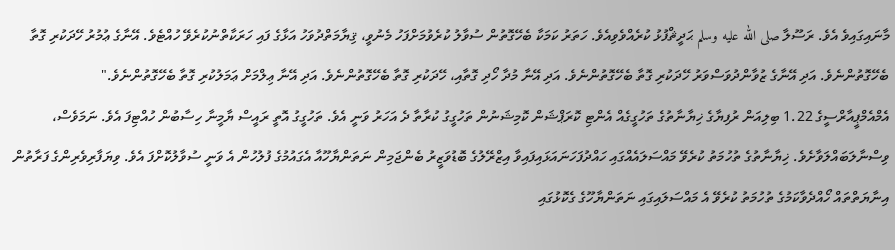މާނައިގައިވެ އެވެ. ރަސޫލާ صلى الله عليه وسلم ޙަދީޘްފުޅު ކުރެއްވެވިއެވެ. ހަތަރު ކަމަކާ ބެހޭގޮތުން ސުވާލު ކުރެވުމަށްފަހު މެނުވީ، ޤިޔާމަތްދުވަހު އަޅާގެ ފައި ހަރަކާތްނުކުރެވޭ ހުއްޓެވެ. އޭނާގެ ޢުމުރު ހޭދަކުރި ގޮތާ ބެހޭގޮތުންނެވެ. އަދި އޭނާގެ ޒުވާންދުވަސްވަރު ހޭދަކުރި ގޮތާ ބެހޭގޮތުންނެވެ. އަދި އޭނާ މުދާ ހޯދި ގޮތާއި، ހޭދަކުރި ގޮތާ ބެހޭގޮތުންނެވެ. އަދި އޭނާ ޢިލްމަށް ޢަމަލުކުރި ގޮތާ ބެހޭގޮތުންނެވެ."
އެމްއެމްޕީއާރްސީގެ 1.22 ބިލިއަން ރުފިޔާގެ ޚިޔާނާތުގެ ތަހުގީގެއް އެންޓި ކޮރަޕްޝަން ކޮމިޝަނުން ތަހުގީގު ކުރާތާ ދެ އަހަރު ވަނީ އެވެ. ތަހުގީގު އޮތީ ރައީސް ޔާމީނާ ހިސާބުން ހުއްޓިފަ އެވެ. ނަމަވެސް، ވިސްނާލަބައްލަވާށެވެ. ޚިޔާނާތުގެ ތުހުމަތު ކުރެވޭ މައްސަލައެއްގައި ހައްދުފަހަނައަޅައިފައިވާ އިޒްރޭލުގެ ބޮޑުވަޒީރު ބެންޖަމިން ނަތަންޔާހޫއާ އެގައުމުގެ ފުލުހުން އެ ވަނީ ސުވާލުކޮށްފަ އެވެ. ވިޔަފާރިވެރިންގެ ފަރާތުން އިނާޔަތްތައް ހޯއްދެވާކަމުގެ ތުހުމަތު ކުރެވޭ އެ މައްސަލައިގައި ނަތަންޔާހޫގެ ގެކޮޅުގައި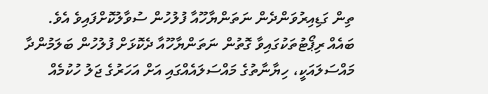ތިން ގަޑިއިރުވަންދެން ނަތަންޔާހޫއާ ފުލުހުން ސުވާލުކޮށްފައިވެ އެވެ.
ބައެއް ރިޕޯޓުތަކުގައިވާ ގޮތުން ނަތަންޔާހޫއާ ދެކޮޅަށް ފުލުހުން ބަލަމުންދާ މައްސަލައަކީ، ހިޔާނާތުގެ މައްސަލައެއްގައި އަށް އަހަރުގެ ޖަލު ހުކުމެއް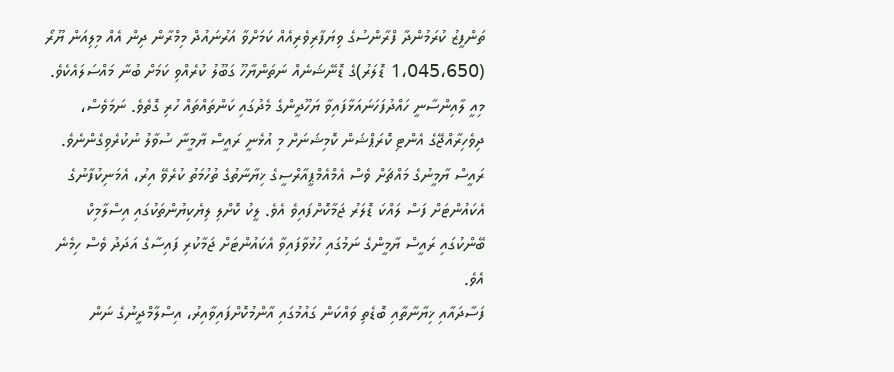ތަންފީޒު ކުރަމުންދާ ފްރާންސުގެ ވިޔަފާރިވެރިއެއް ކަމަށްވާ އަރުނައުދް މިމްރާން ދިން އެއް މިލިއަން ޔޫރޯ (1،045،650 ޑޮލަރު)ގެ ޑޮނޭޝަނެއް ނަތަންޔާހޫ ގަބޫލު ކުރެއްވި ކަމަށް ބުނާ މައްސަލައެކެވެ.
މިއީ ލާއިންސާނީ ހައްދުފަހަނައަޅާފައިވާ ޔަހޫދީންގެ މެދުގައި ކަންތައްތައް ހުރި ގޮތެވެ. ނަމަވެސް، ދިވެހިރާއްޖޭގެ އެންޓި ކޮރަޕްޝަން ކޮމިޝަނަށް މި އުޅެނީ ރައީސް ޔާމީނާ ސުވާލު ނުކުރެވިގެންނެވެ. ރައީސް ޔާމީނުގެ މައްޗަށް ވެސް އެމްއެމްޕީއާރްސީގެ ޚިޔާނާތުގެ ތުހުމަތު ކުރެވޭ އިރު، އެމަނިކުފާނުގެ އެކައުންޓަށް ފަސް ލައްކަ ޑޮލަރު ޖަމާކޮށްފައިވެ އެވެ. ލީކު ކޮށްލި ލިޔެކިޔުންތަކުގައި އިސްލާމިކް ބޭންކުގައި ރައީސް ޔާމީންގެ ނަމުގައި ހުޅުވާފައިވާ އެކައުންޓަށް ޖަމާކުރި ފައިސާގެ އަދަދު ވެސް ހިމެނެ އެވެ.
ފަސާދައާއި ޚިޔާނާތާއި ބޮޑެތި ވައްކަން ގައުމުގައި އާންމުކޮށްފައިވާއިރު، އިސްލާމްދީނުގެ ނަން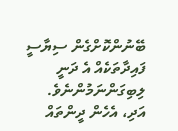ބޭނުންކޮށްގެން ސިޔާސީ ފައިދާތަކެއް އެ ދަނީ ލިބިގަންނަމުންނެވެ. އަދި، އެހެން ދީންތައް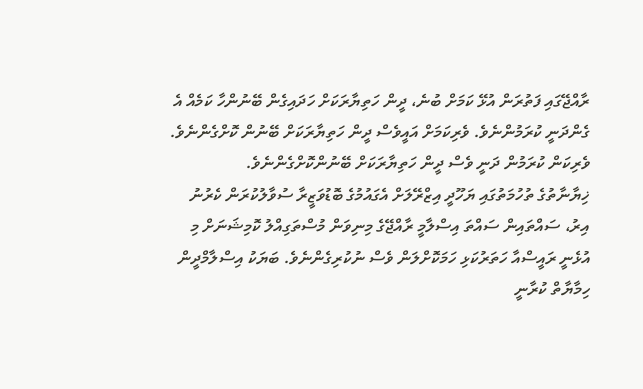ރާއްޖޭގައި ފަތުރަން އުޅޭ ކަމަށް ބުނެ، ދީން ހަތިޔާރަކަށް ހަދައިގެން ބޭނުންހާ ކަމެއް އެ ގެންދަނީ ކުރަމުންނެވެ. ވެރިކަމަށް އައީވެސް ދީން ހަތިޔާރަކަށް ބޭނުން ކޮށްގެންނެވެ. ވެރިކަން ކުރަމުން ދަނީ ވެސް ދީން ހަތިޔާރަކަށް ބޭނުންކޮށްގެންނެވެ.
ޚިޔާނާތުގެ ތުހުމަތުގައި ޔަހޫދީ އިޒްރޭލަށް އެގައުމުގެ ބޮޑުވަޒީރާ ސުވާލުކުރަން ކެރުނު އިރު، ސައްތައިން ސައްތަ އިސްލާމީ ރާއްޖޭގެ މިނިވަން މުސްތަގިއްލު ކޮމިޝަނަށް މި އުޅެނީ ރައީސްއާ ހަތަރުކަޅި ހަމަކޮށްލަން ވެސް ނުކުރިގެންނެވެ. ބަޔަކު އިސްލާމްދީން ހިމާޔާތް ކުރާނީ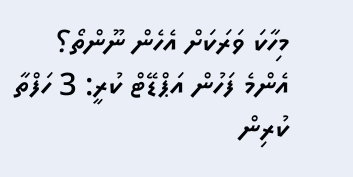މިހާކަ ވަރަކަށް އެހެން ނޫންތޯ؟
އެންމެ ފަހުން އަޕްޑޭޓް ކުރީ: 3 ހަފްތާ ކުރިން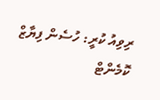ރިވިއު ކުރީ: ހުސެން ފިޔާޒް
ކޮމެންޓް